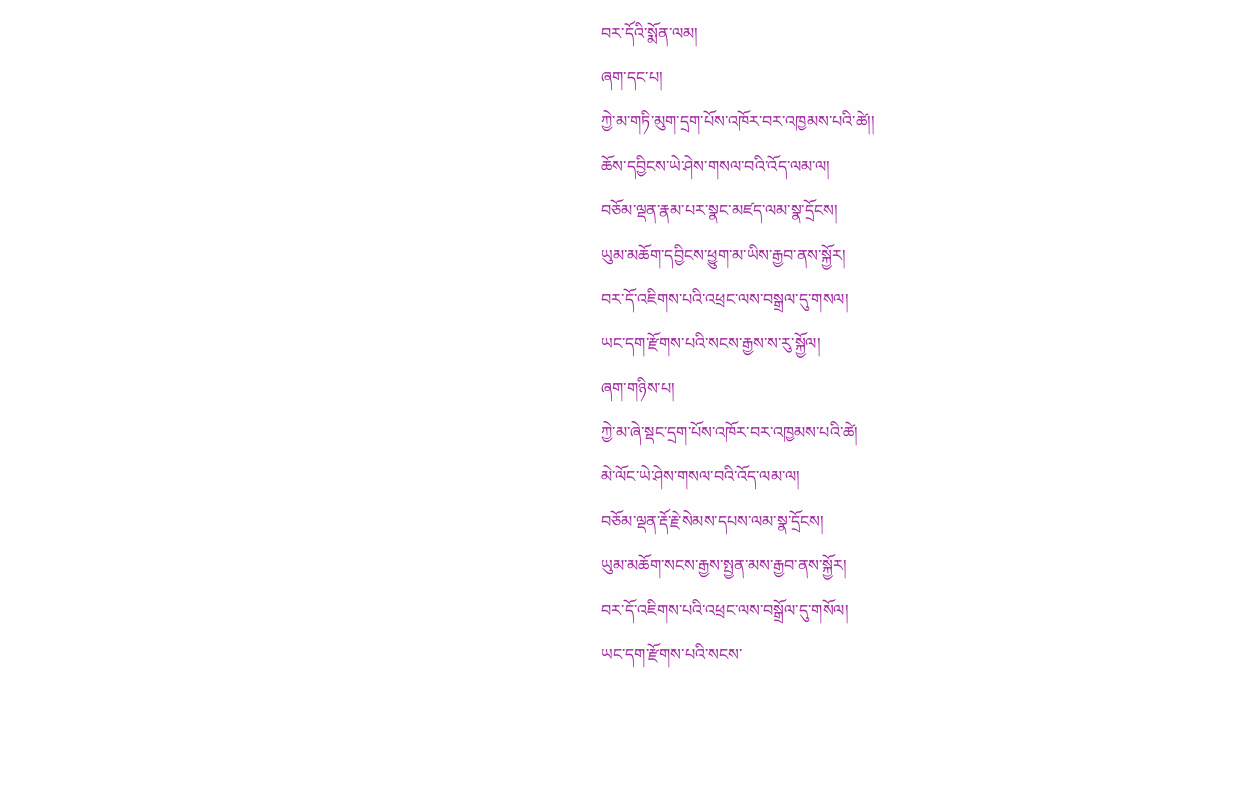བར་དོའི་སྨོན་ལམ།
ཞག་དང་པ།
ཀྱེ་མ་གཏི་མུག་དྲག་པོས་འཁོར་བར་འཁྱམས་པའི་ཚེ།།
ཆོས་དབྱིངས་ཡེ་ཤེས་གསལ་བའི་འོད་ལམ་ལ།
བཅོམ་ལྡན་རྣམ་པར་སྣང་མཛད་ལམ་སྣ་དྲོངས།
ཡུམ་མཆོག་དབྱིངས་ཕྱུག་མ་ཡིས་རྒྱབ་ནས་སྐྱོར།
བར་དོ་འཇིགས་པའི་འཕྲང་ལས་བསྒྲལ་དུ་གསལ།
ཡང་དག་རྫོགས་པའི་སངས་རྒྱས་ས་རུ་སྐྱོལ།
ཞག་གཉིས་པ།
ཀྱེ་མ་ཞེ་སྡང་དྲག་པོས་འཁོར་བར་འཁྱམས་པའི་ཚེ།
མེ་ལོང་ཡེ་ཤེས་གསལ་བའི་འོད་ལམ་ལ།
བཅོམ་ལྡན་རྡོ་རྗེ་སེམས་དཔས་ལམ་སྣ་དྲོངས།
ཡུམ་མཆོག་སངས་རྒྱས་སྤྱན་མས་རྒྱབ་ནས་སྐྱོར།
བར་དོ་འཇིགས་པའི་འཕྲང་ལས་བསྒྲོལ་དུ་གསོལ།
ཡང་དག་རྫོགས་པའི་སངས་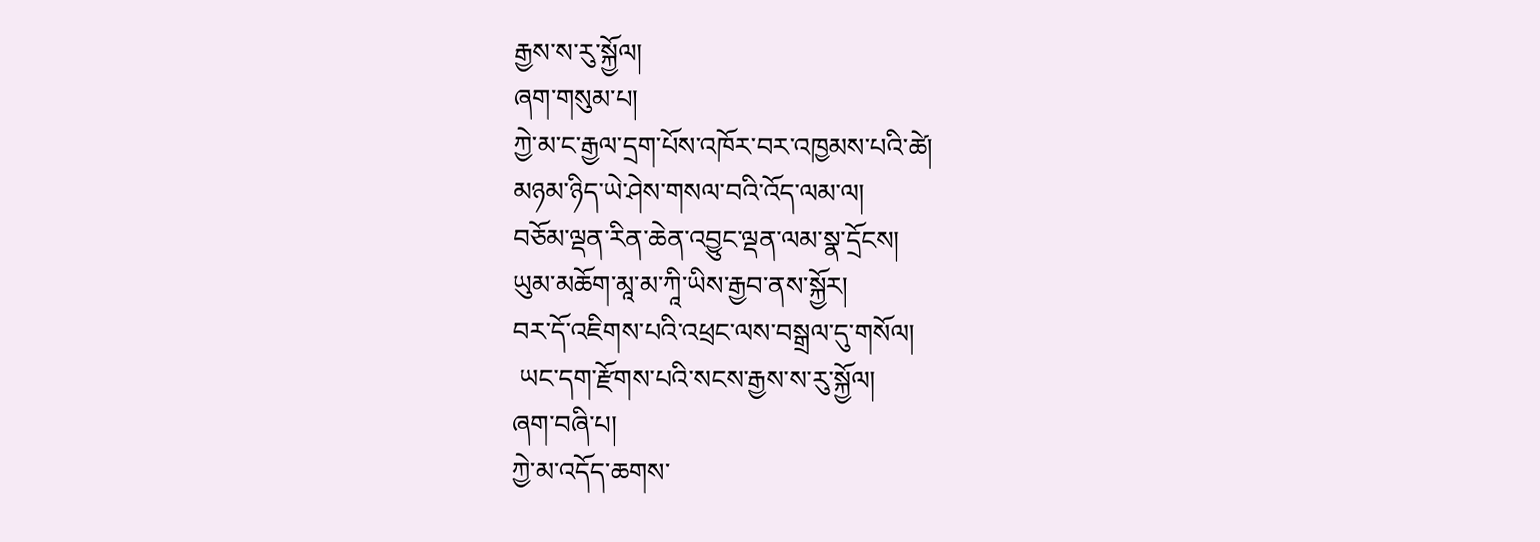རྒྱས་ས་རུ་སྐྱོལ།
ཞག་གསུམ་པ།
ཀྱེ་མ་ང་རྒྱལ་དྲག་པོས་འཁོར་བར་འཁྱམས་པའི་ཚེ།
མཉམ་ཉིད་ཡེ་ཤེས་གསལ་བའི་འོད་ལམ་ལ།
བཅོམ་ལྡན་རིན་ཆེན་འབྱུང་ལྡན་ལམ་སྣ་དྲོངས།
ཡུམ་མཆོག་མཱ་མ་ཀཱི་ཡིས་རྒྱབ་ནས་སྐྱོར།
བར་དོ་འཇིགས་པའི་འཕྲང་ལས་བསྒྲལ་དུ་གསོལ།
 ཡང་དག་རྫོགས་པའི་སངས་རྒྱས་ས་རུ་སྐྱོལ།
ཞག་བཞི་པ།
ཀྱེ་མ་འདོད་ཆགས་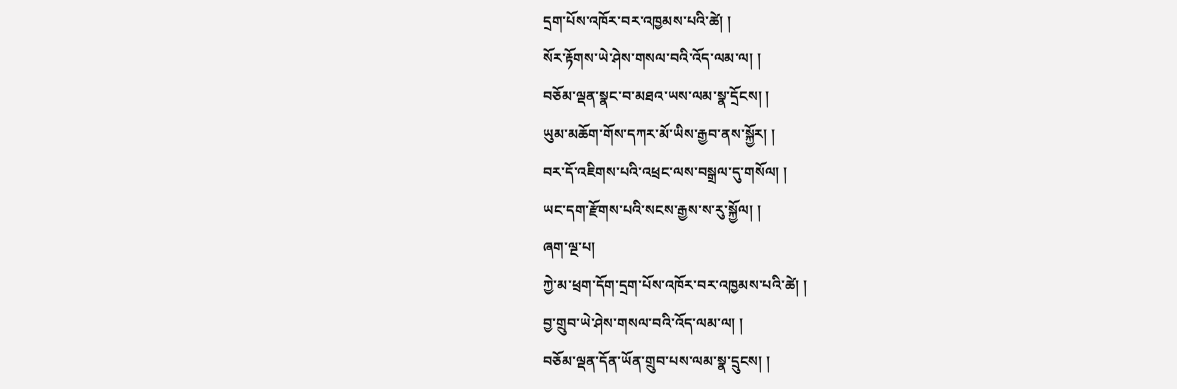དྲག་པོས་འཁོར་བར་འཁྱམས་པའི་ཚེ། །
སོར་རྟོགས་ཡེ་ཤེས་གསལ་བའི་འོད་ལམ་ལ། །
བཅོམ་ལྡན་སྣང་བ་མཐའ་ཡས་ལམ་སྣ་དྲོངས། །
ཡུམ་མཆོག་གོས་དཀར་མོ་ཡིས་རྒྱབ་ནས་སྐྱོར། །
བར་དོ་འཇིགས་པའི་འཕྲང་ལས་བསྒྲལ་དུ་གསོལ། །
ཡང་དག་རྫོགས་པའི་སངས་རྒྱས་ས་རུ་སྐྱོལ། །
ཞག་ལྔ་པ།
ཀྱེ་མ་ཕྲག་དོག་དྲག་པོས་འཁོར་བར་འཁྱམས་པའི་ཚེ། །
བྱ་གྲུབ་ཡེ་ཤེས་གསལ་བའི་འོད་ལམ་ལ། །
བཅོམ་ལྡན་དོན་ཡོན་གྲུབ་པས་ལམ་སྣ་དྲུངས། །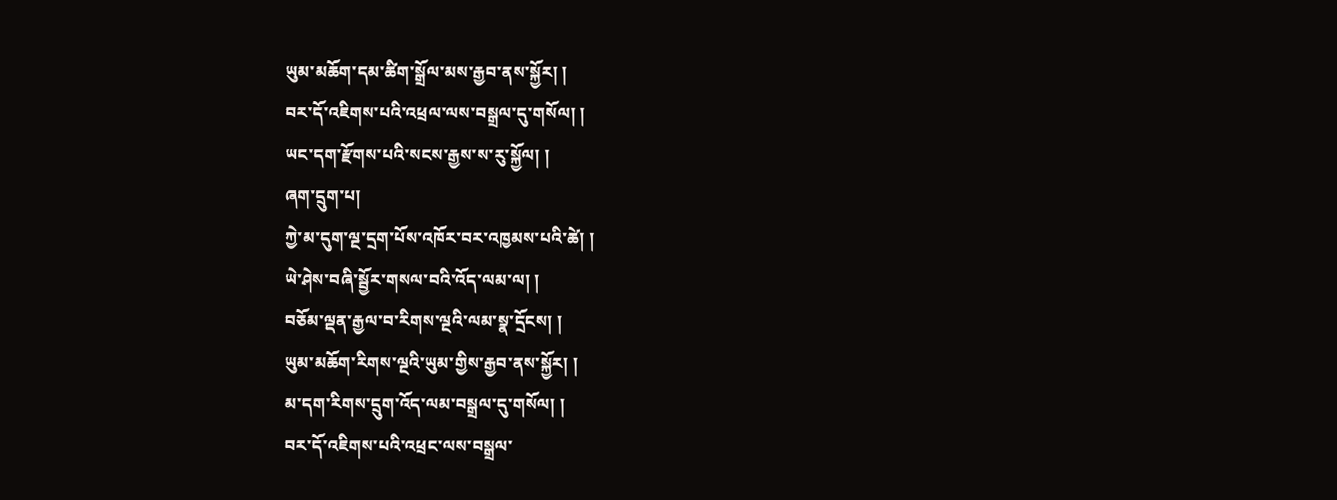ཡུམ་མཆོག་དམ་ཚིག་སྒྲོལ་མས་རྒྱབ་ནས་སྐྱོར། །
བར་དོ་འཇིགས་པའི་འཕྲལ་ལས་བསྒྲལ་དུ་གསོལ། །
ཡང་དག་རྫོགས་པའི་སངས་རྒྱས་ས་རུ་སྐྱོལ། །
ཞག་དྲུག་པ།
ཀྱེ་མ་དུག་ལྔ་དྲག་པོས་འཁོར་བར་འཁྱམས་པའི་ཚེ། །
ཡེ་ཤེས་བཞི་སྦྱོར་གསལ་བའི་འོད་ལམ་ལ། །
བཅོམ་ལྡན་རྒྱལ་བ་རིགས་ལྔའི་ལམ་སྣ་དྲོངས། །
ཡུམ་མཆོག་རིགས་ལྔའི་ཡུམ་གྱིས་རྒྱབ་ནས་སྐྱོར། །
མ་དག་རིགས་དྲུག་འོད་ལམ་བསྒྲལ་དུ་གསོལ། །
བར་དོ་འཇིགས་པའི་འཕྲང་ལས་བསྒྲལ་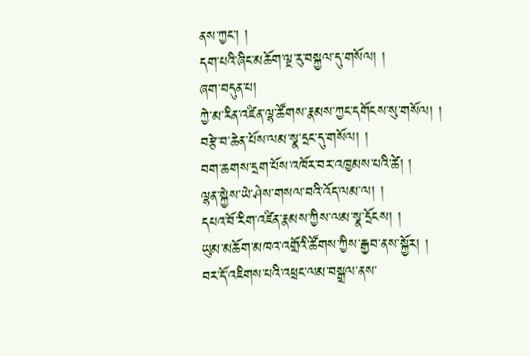ནས་ཀྱང་། །
དག་པའི་ཞིང་མཆོག་ལྔ་རུ་བསྐྱལ་དུ་གསོལ། །
ཞག་བདུན་པ།
ཀྱེ་མ་རིན་འཛིན་ལྷ་ཚོགས་རྣམས་ཀྱང་དགོངས་སུ་གསོལ། །
བརྩེ་བ་ཆེན་པོས་ལམ་སྣ་དྲང་དུ་གསོལ། །
བག་ཆགས་དྲག་པོས་འཁོར་བར་འཁྱམས་པའི་ཚེ། །
ལྷན་སྐྱེས་ཡེ་ཤེས་གསལ་བའི་འོད་ལམ་ལ། །
དཔའ་བོ་རིག་འཛིན་རྣམས་ཀྱིས་ལམ་སྣ་དྲོངས། །
ཡུམ་མཆོག་མཁའ་འགྲོའི་ཚོགས་ཀྱིས་རྒྱབ་ནས་སྐྱོར། །
བར་དོ་འཇིགས་པའི་འཕྲང་ལམ་བསྒྲལ་ནས་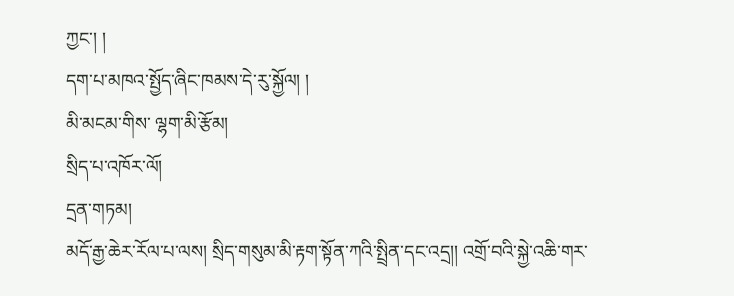ཀྱང་། །
དག་པ་མཁའ་སྤྱོད་ཞིང་ཁམས་དེ་རུ་སྐྱོལ། །
མི་མངམ་གིས་ ལྷག་མི་རྩོམ།
སྲིད་པ་འཁོར་ལོ།
དྲན་གཏམ།
མདོ་རྒྱ་ཆེར་རོལ་པ་ལས། སྲིད་གསུམ་མི་རྟག་སྟོན་ཀའི་སྤྲིན་དང་འདྲ།། འགྲོ་བའི་སྐྱེ་འཆི་གར་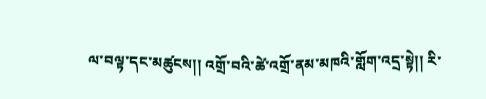ལ་བལྟ་དང་མཚུངས།། འགྲོ་བའི་ཚེ་འགྲོ་ནམ་མཁའི་གློག་འདྲ་སྟེ།། རི་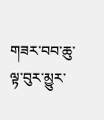གཟར་བབ་ཆུ་ལྟ་བུར་མྱུར་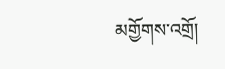མགྱོགས་འགྲོ།